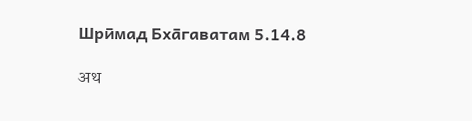Шрӣмад Бха̄гаватам 5.14.8

अथ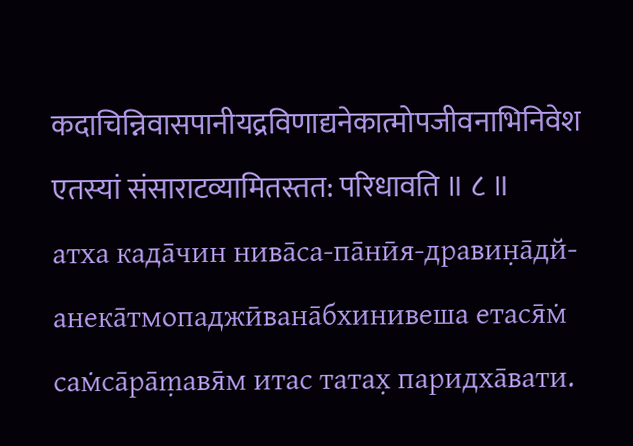कदाचिन्निवासपानीयद्रविणाद्यनेकात्मोपजीवनाभिनिवेश एतस्यां संसाराटव्यामितस्तत: परिधावति ॥ ८ ॥
атха када̄чин нива̄са-па̄нӣя-дравин̣а̄дй-анека̄тмопаджӣвана̄бхинивеша етася̄м̇ сам̇са̄ра̄ṃавя̄м итас татах̣ паридха̄вати.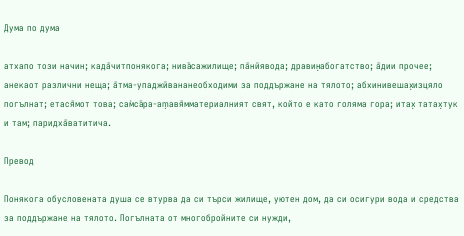Дума по дума

атхапо този начин; када̄читпонякога; нива̄сажилище; па̄нӣявода; дравин̣абогатство; а̄дии прочее; анекаот различни неща; а̄тма-упаджӣвананеобходими за поддържане на тялото; абхинивешах̣изцяло погълнат; етася̄мот това; сам̇са̄ра-аṃавя̄мматериалният свят, който е като голяма гора; итах̣ татах̣тук и там; паридха̄ватитича.

Превод

Понякога обусловената душа се втурва да си търси жилище, уютен дом, да си осигури вода и средства за поддържане на тялото. Погълната от многобройните си нужди,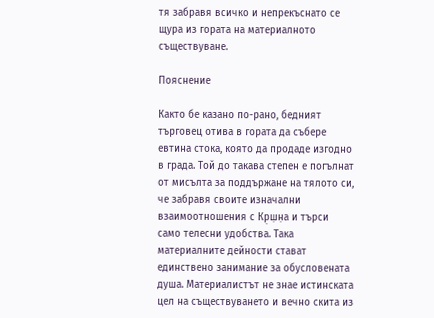тя забравя всичко и непрекъснато се щура из гората на материалното съществуване.

Пояснение

Както бе казано по-рано, бедният търговец отива в гората да събере евтина стока, която да продаде изгодно в града. Той до такава степен е погълнат от мисълта за поддържане на тялото си, че забравя своите изначални взаимоотношения с Кр̣ш̣н̣а и търси само телесни удобства. Така материалните дейности стават единствено занимание за обусловената душа. Материалистът не знае истинската цел на съществуването и вечно скита из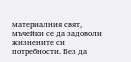материалния свят, мъчейки се да задоволи жизнените си потребности. Без да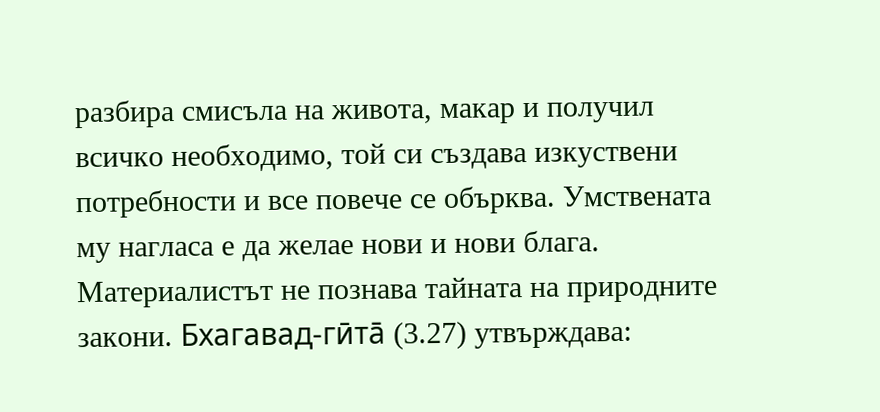разбира смисъла на живота, макар и получил всичко необходимо, той си създава изкуствени потребности и все повече се обърква. Умствената му нагласа е да желае нови и нови блага. Материалистът не познава тайната на природните закони. Бхагавад-гӣта̄ (3.27) утвърждава: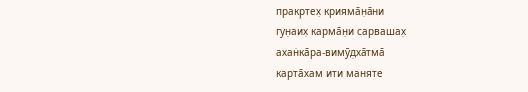пракр̣тех̣ крияма̄н̣а̄ни
гун̣аих̣ карма̄н̣и сарвашах̣
ахан̇ка̄ра-вимӯд̣ха̄тма̄
карта̄хам ити маняте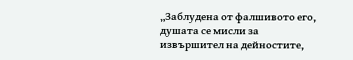„Заблудена от фалшивото его, душата се мисли за извършител на дейностите,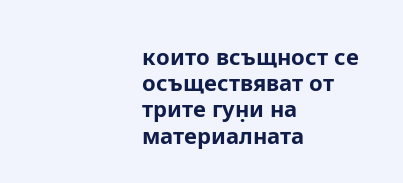които всъщност се осъществяват от трите гун̣и на материалната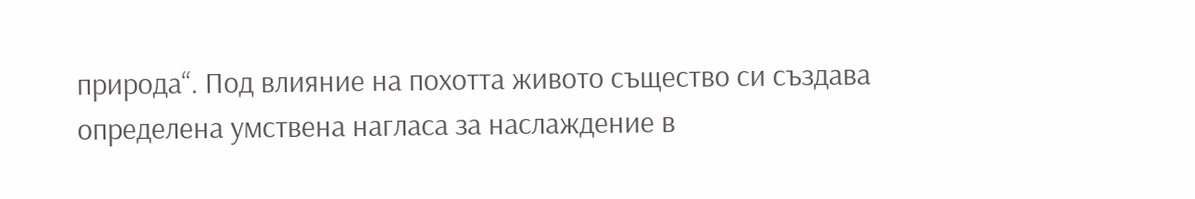природа“. Под влияние на похотта живото същество си създава определена умствена нагласа за наслаждение в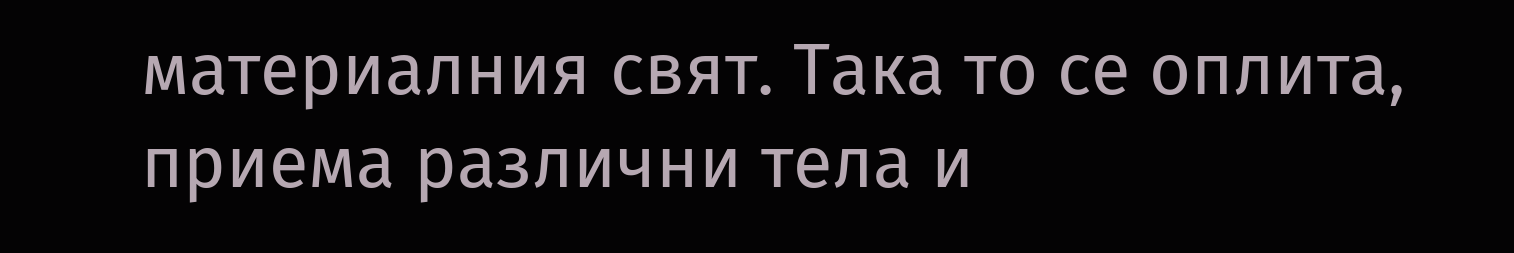материалния свят. Така то се оплита, приема различни тела и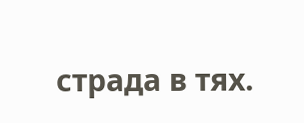страда в тях.